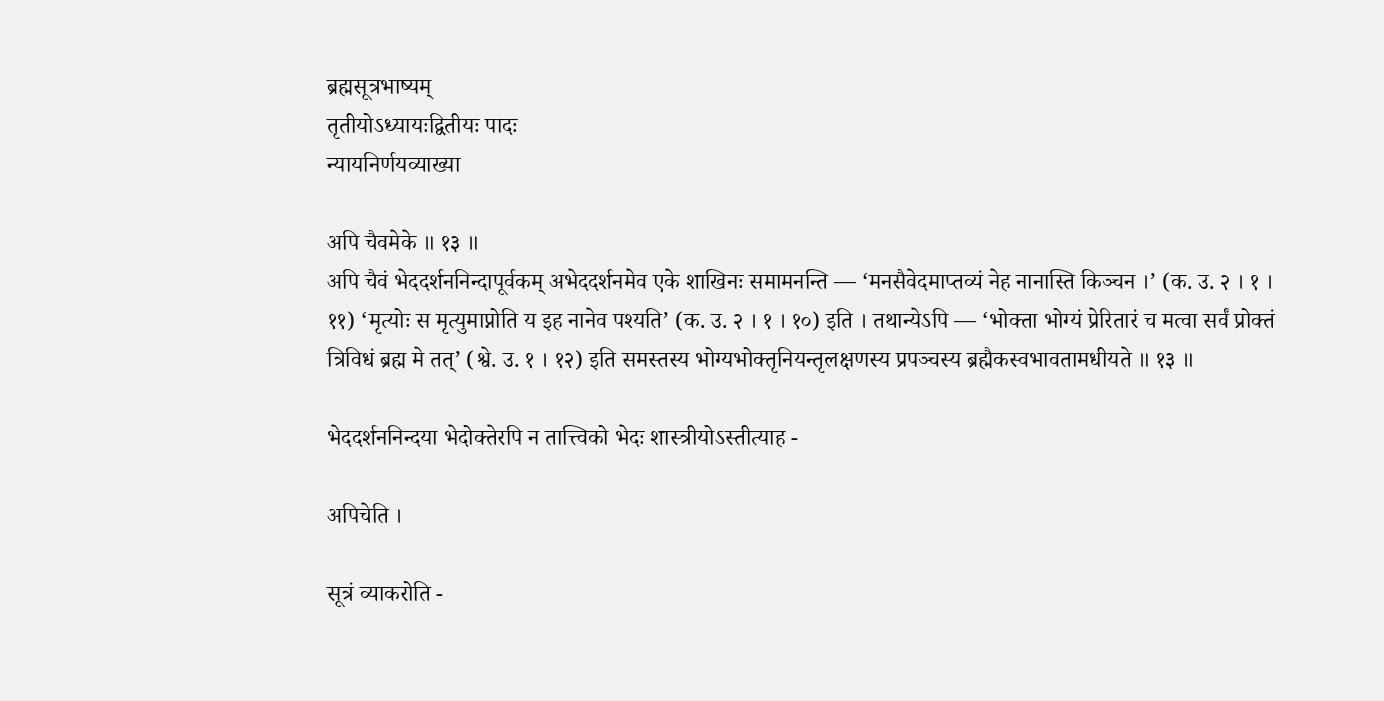ब्रह्मसूत्रभाष्यम्
तृतीयोऽध्यायःद्वितीयः पादः
न्यायनिर्णयव्याख्या

अपि चैवमेके ॥ १३ ॥
अपि चैवं भेददर्शननिन्दापूर्वकम् अभेददर्शनमेव एके शाखिनः समामनन्ति — ‘मनसैवेदमाप्तव्यं नेह नानास्ति किञ्चन ।’ (क. उ. २ । १ । ११) ‘मृत्योः स मृत्युमाप्नोति य इह नानेव पश्यति’ (क. उ. २ । १ । १०) इति । तथान्येऽपि — ‘भोक्ता भोग्यं प्रेरितारं च मत्वा सर्वं प्रोक्तं त्रिविधं ब्रह्म मे तत्’ (श्वे. उ. १ । १२) इति समस्तस्य भोग्यभोक्तृनियन्तृलक्षणस्य प्रपञ्चस्य ब्रह्मैकस्वभावतामधीयते ॥ १३ ॥

भेददर्शननिन्दया भेदोक्तेरपि न तात्त्विको भेदः शास्त्रीयोऽस्तीत्याह -

अपिचेति ।

सूत्रं व्याकरोति -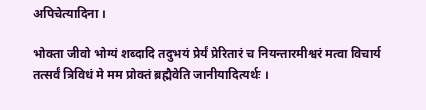अपिचेत्यादिना ।

भोक्ता जीवो भोग्यं शब्दादि तदुभयं प्रेर्यं प्रेरितारं च नियन्तारमीश्वरं मत्वा विचार्य तत्सर्वं त्रिविधं मे मम प्रोक्तं ब्रह्मैवेति जानीयादित्यर्थः ।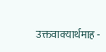उक्तवाक्यार्थमाह -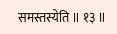समस्तस्येति ॥ १३ ॥